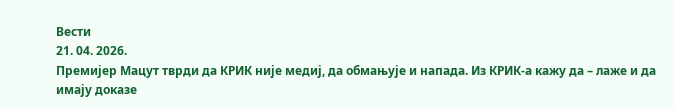Вести
21. 04. 2026.
Премијер Мацут тврди да КРИК није медиј, да обмањује и напада. Из КРИК-а кажу да – лаже и да имају доказе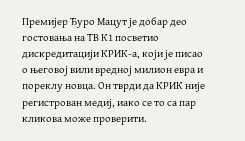Премијер Ђуро Мацут је добар део гостовања на ТВ К1 посветио дискредитацији КРИК-а, који је писао о његовој вили вредној милион евра и пореклу новца. Он тврди да КРИК није регистрован медиј, иако се то са пар кликова може проверити.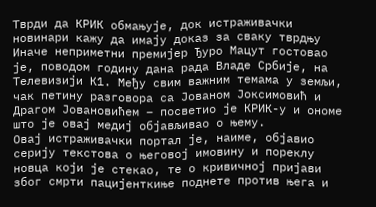Тврди да КРИК обмањује, док истраживачки новинари кажу да имају доказ за сваку тврдњу
Иначе неприметни премијер Ђуро Мацут гостовао је, поводом годину дана рада Владе Србије, на Телевизији К1. Међу свим важним темама у земљи, чак петину разговора са Јованом Јоксимовић и Драгом Јовановићем – посветио је КРИК-у и ономе што је овај медиј објављивао о њему.
Овај истраживачки портал је, наиме, објавио серију текстова о његовој имовину и пореклу новца који је стекао, те о кривичној пријави због смрти пацијенткиње поднете против њега и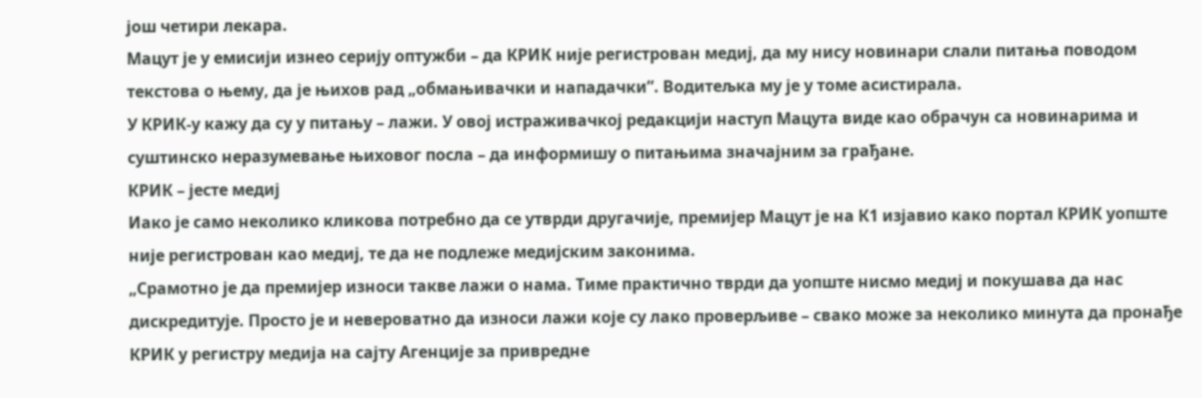још четири лекара.
Мацут је у емисији изнео серију оптужби – да КРИК није регистрован медиј, да му нису новинари слали питања поводом текстова о њему, да је њихов рад „обмањивачки и нападачки”. Водитељка му је у томе асистирала.
У КРИК-у кажу да су у питању – лажи. У овој истраживачкој редакцији наступ Мацута виде као обрачун са новинарима и суштинско неразумевање њиховог посла – да информишу о питањима значајним за грађане.
КРИК – јесте медиј
Иако је само неколико кликова потребно да се утврди другачије, премијер Мацут је на К1 изјавио како портал КРИК уопште није регистрован као медиј, те да не подлеже медијским законима.
„Срамотно је да премијер износи такве лажи о нама. Тиме практично тврди да уопште нисмо медиј и покушава да нас дискредитује. Просто је и невероватно да износи лажи које су лако проверљиве – свако може за неколико минута да пронађе КРИК у регистру медија на сајту Агенције за привредне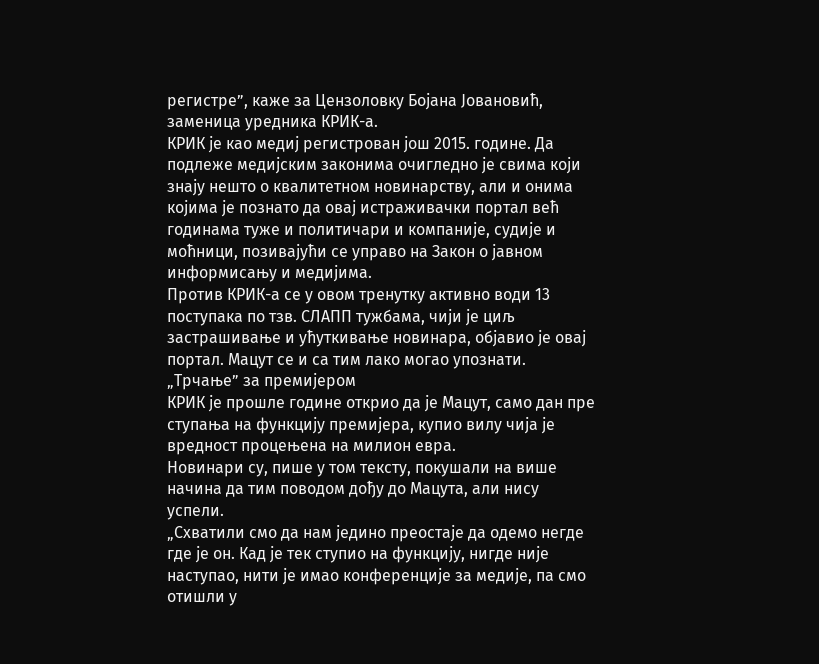регистре”, каже за Цензоловку Бојана Јовановић, заменица уредника КРИК-а.
КРИК је као медиј регистрован још 2015. године. Да подлеже медијским законима очигледно је свима који знају нешто о квалитетном новинарству, али и онима којима је познато да овај истраживачки портал већ годинама туже и политичари и компаније, судије и моћници, позивајући се управо на Закон о јавном информисању и медијима.
Против КРИК-а се у овом тренутку активно води 13 поступака по тзв. СЛАПП тужбама, чији је циљ застрашивање и ућуткивање новинара, објавио је овај портал. Мацут се и са тим лако могао упознати.
„Трчање” за премијером
КРИК је прошле године открио да је Мацут, само дан пре ступања на функцију премијера, купио вилу чија је вредност процењена на милион евра.
Новинари су, пише у том тексту, покушали на више начина да тим поводом дођу до Мацута, али нису успели.
„Схватили смо да нам једино преостаје да одемо негде где је он. Кад је тек ступио на функцију, нигде није наступао, нити је имао конференције за медије, па смо отишли у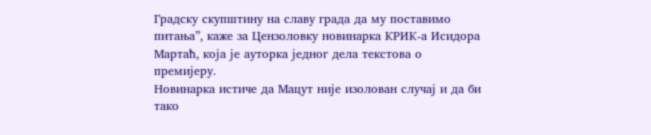Градску скупштину на славу града да му поставимо питања”, каже за Цензоловку новинарка КРИК-а Исидора Мартаћ, која је ауторка једног дела текстова о премијеру.
Новинарка истиче да Мацут није изолован случај и да би тако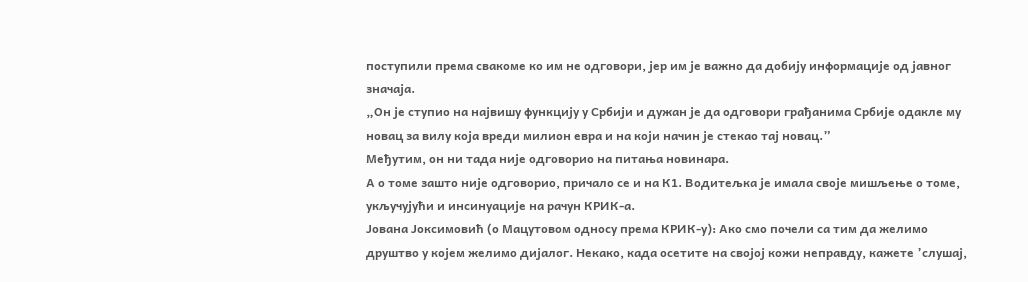поступили према свакоме ко им не одговори, јер им је важно да добију информације од јавног значаја.
„Он је ступио на највишу функцију у Србији и дужан је да одговори грађанима Србије одакле му новац за вилу која вреди милион евра и на који начин је стекао тај новац.”
Међутим, он ни тада није одговорио на питања новинара.
А о томе зашто није одговорио, причало се и на К1. Водитељка је имала своје мишљење о томе, укључујући и инсинуације на рачун КРИК-а.
Јована Јоксимовић (о Мацутовом односу према КРИК-у): Ако смо почели са тим да желимо друштво у којем желимо дијалог. Некако, када осетите на својој кожи неправду, кажете ’слушај,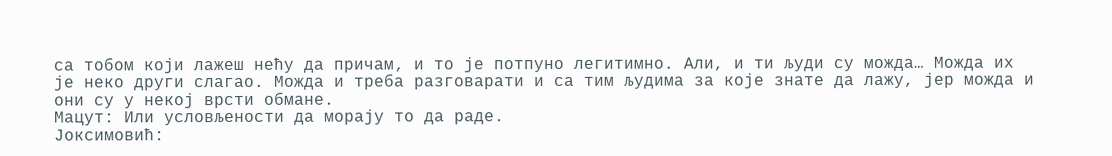са тобом који лажеш нећу да причам‚ и то је потпуно легитимно. Али, и ти људи су можда… Можда их је неко други слагао. Можда и треба разговарати и са тим људима за које знате да лажу, јер можда и они су у некој врсти обмане.
Мацут: Или условљености да морају то да раде.
Јоксимовић: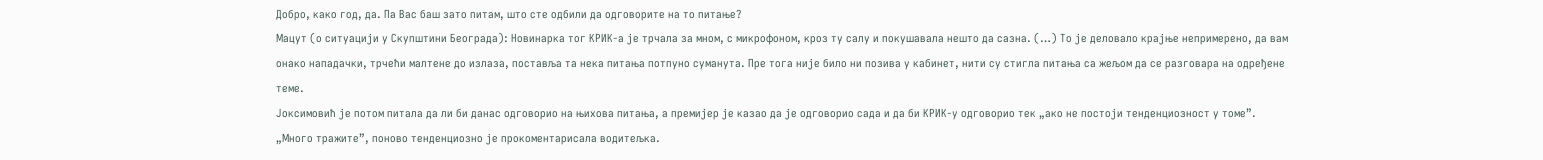Добро, како год, да. Па Вас баш зато питам, што сте одбили да одговорите на то питање?
Мацут (о ситуацији у Скупштини Београда): Новинарка тог КРИК-а је трчала за мном, с микрофоном, кроз ту салу и покушавала нешто да сазна. (…) То је деловало крајње непримерено, да вам онако нападачки, трчећи малтене до излаза, поставља та нека питања потпуно суманута. Пре тога није било ни позива у кабинет, нити су стигла питања са жељом да се разговара на одређене теме.
Јоксимовић је потом питала да ли би данас одговорио на њихова питања, а премијер је казао да је одговорио сада и да би КРИК-у одговорио тек „ако не постоји тенденциозност у томе”.
„Много тражите”, поново тенденциозно је прокоментарисала водитељка.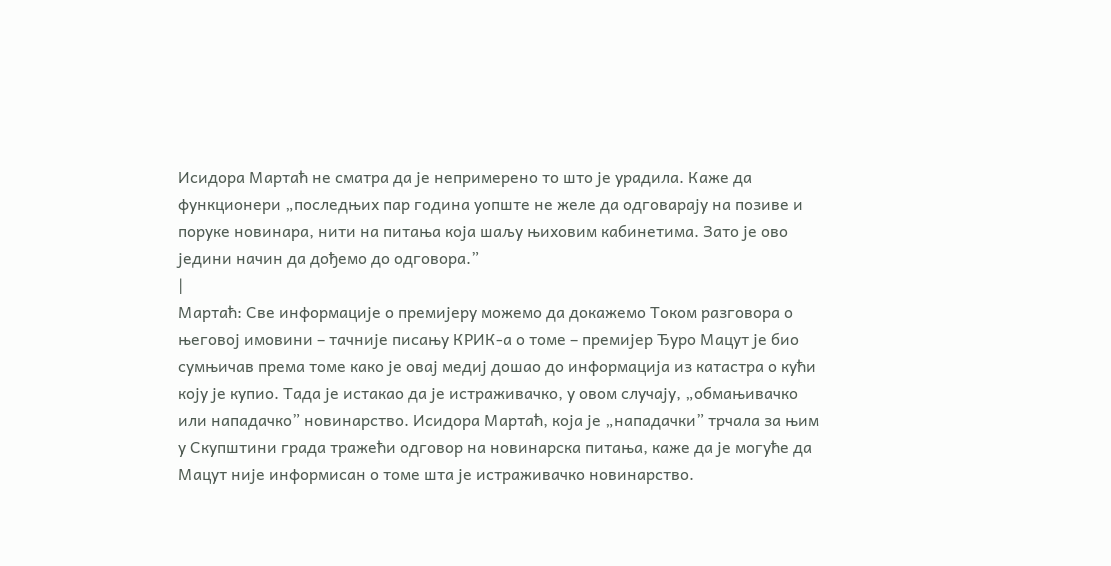Исидора Мартаћ не сматра да је непримерено то што је урадила. Каже да функционери „последњих пар година уопште не желе да одговарају на позиве и поруке новинара, нити на питања која шаљу њиховим кабинетима. Зато је ово једини начин да дођемо до одговора.”
|
Мартаћ: Све информације о премијеру можемо да докажемо Током разговора о његовој имовини – тачније писању КРИК-а о томе – премијер Ђуро Мацут је био сумњичав према томе како је овај медиј дошао до информација из катастра о кући коју је купио. Тада је истакао да је истраживачко, у овом случају, „обмањивачко или нападачко” новинарство. Исидора Мартаћ, која је „нападачки” трчала за њим у Скупштини града тражећи одговор на новинарска питања, каже да је могуће да Мацут није информисан о томе шта је истраживачко новинарство.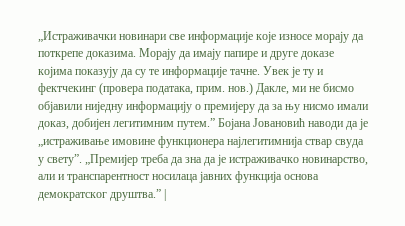„Истраживачки новинари све информације које износе морају да поткрепе доказима. Морају да имају папире и друге доказе којима показују да су те информације тачне. Увек је ту и фектчекинг (провера података, прим. нов.) Дакле, ми не бисмо објавили ниједну информацију о премијеру да за њу нисмо имали доказ, добијен легитимним путем.” Бојана Јовановић наводи да је „истраживање имовине функционера најлегитимнија ствар свуда у свету”. „Премијер треба да зна да је истраживачко новинарство, али и транспарентност носилаца јавних функција основа демократског друштва.” |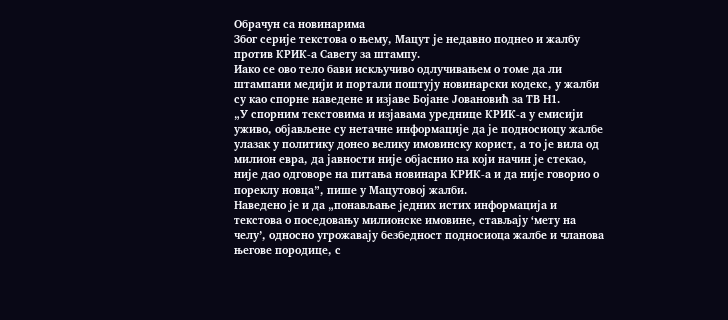Обрачун са новинарима
Због серије текстова о њему, Мацут је недавно поднео и жалбу против КРИК-а Савету за штампу.
Иако се ово тело бави искључиво одлучивањем о томе да ли штампани медији и портали поштују новинарски кодекс, у жалби су као спорне наведене и изјаве Бојане Јовановић за ТВ Н1.
„У спорним текстовима и изјавама уреднице КРИК-а у емисији уживо, објављене су нетачне информације да је подносиоцу жалбе улазак у политику донео велику имовинску корист, а то је вила од милион евра, да јавности није објаснио на који начин је стекао, није дао одговоре на питања новинара КРИК-а и да није говорио о пореклу новца”, пише у Мацутовој жалби.
Наведено је и да „понављање једних истих информација и текстова о поседовању милионске имовине, стављају ‘мету на челу’, односно угрожавају безбедност подносиоца жалбе и чланова његове породице, с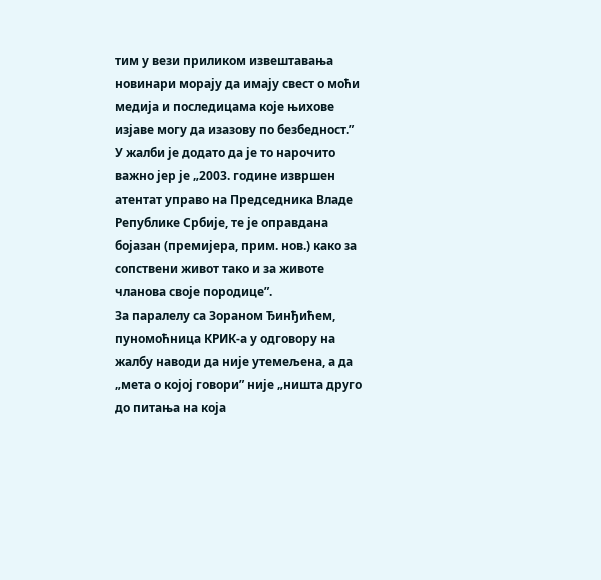тим у вези приликом извештавања новинари морају да имају свест о моћи медија и последицама које њихове изјаве могу да изазову по безбедност.”
У жалби је додато да је то нарочито важно јер је „2003. године извршен атентат управо на Председника Владе Републике Србије, те је оправдана бојазан (премијера, прим. нов.) како за сопствени живот тако и за животе чланова своје породице”.
За паралелу са Зораном Ђинђићем, пуномоћница КРИК-а у одговору на жалбу наводи да није утемељена, а да „мета о којој говори” није „ништа друго до питања на која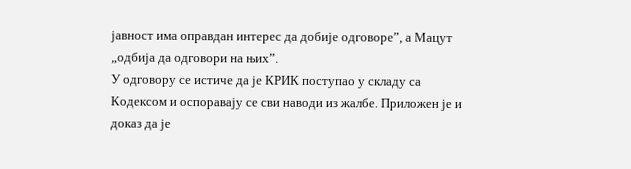јавност има оправдан интерес да добије одговоре”, а Мацут „одбија да одговори на њих”.
У одговору се истиче да је КРИК поступао у складу са Кодексом и оспоравају се сви наводи из жалбе. Приложен је и доказ да је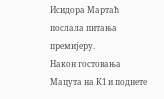Исидора Мартаћ послала питања премијеру.
Након гостовања Мацута на К1 и поднете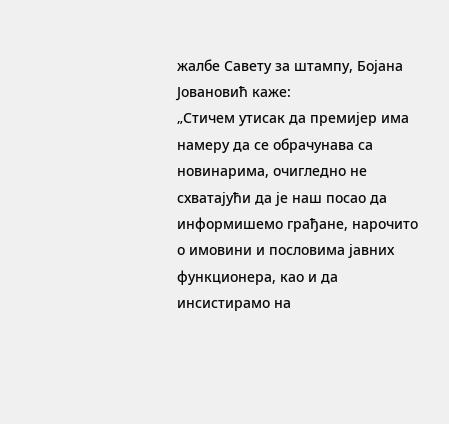жалбе Савету за штампу, Бојана Јовановић каже:
„Стичем утисак да премијер има намеру да се обрачунава са новинарима, очигледно не схватајући да је наш посао да информишемо грађане, нарочито о имовини и пословима јавних функционера, као и да инсистирамо на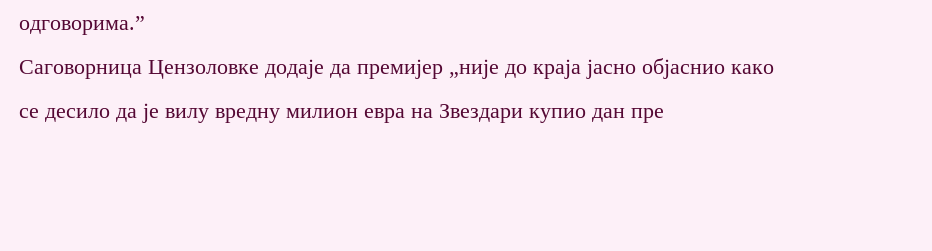одговорима.”
Саговорница Цензоловке додаје да премијер „није до краја јасно објаснио како се десило да је вилу вредну милион евра на Звездари купио дан пре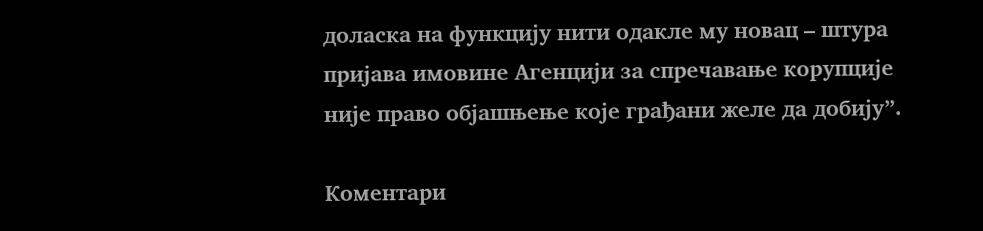доласка на функцију нити одакле му новац – штура пријава имовине Агенцији за спречавање корупције није право објашњење које грађани желе да добију”.

Коментари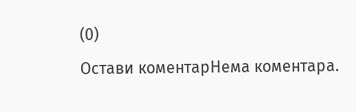(0)
Остави коментарНема коментара.